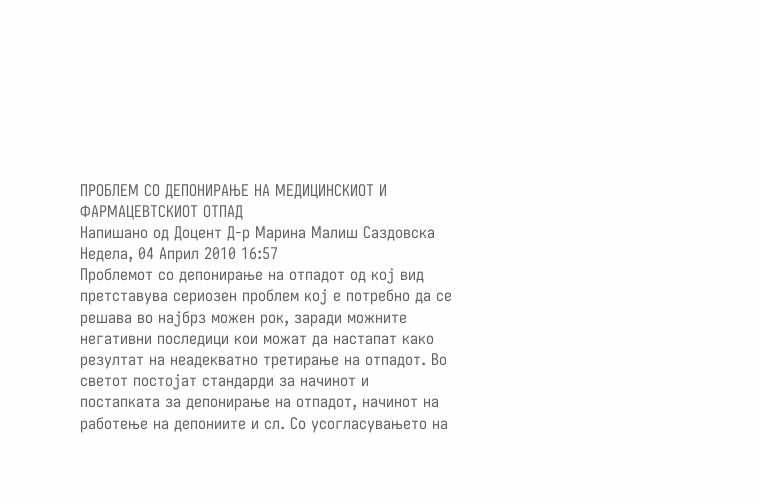ПРОБЛЕМ СО ДЕПОНИРАЊЕ НА МЕДИЦИНСКИОТ И ФАРМАЦЕВТСКИОТ ОТПАД
Напишано од Доцент Д-р Марина Малиш Саздовска Недела, 04 Април 2010 16:57
Проблемот со депонирање на отпадот од кој вид претставува сериозен проблем кој е потребно да се решава во најбрз можен рок, заради можните негативни последици кои можат да настапат како резултат на неадекватно третирање на отпадот. Во светот постојат стандарди за начинот и постапката за депонирање на отпадот, начинот на работење на депониите и сл. Со усогласувањето на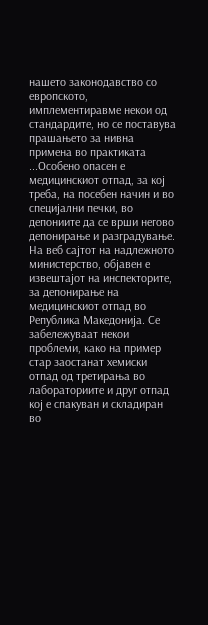нашето законодавство со европското, имплементиравме некои од стандардите, но се поставува прашањето за нивна примена во практиката ...Особено опасен е медицинскиот отпад, за кој треба, на посебен начин и во специјални печки, во депониите да се врши негово депонирање и разградување. На веб сајтот на надлежното министерство, објавен е извештајот на инспекторите, за депонирање на медицинскиот отпад во Република Македонија. Се забележуваат некои проблеми, како на пример стар заостанат хемиски отпад од третирања во лабораториите и друг отпад кој е спакуван и складиран во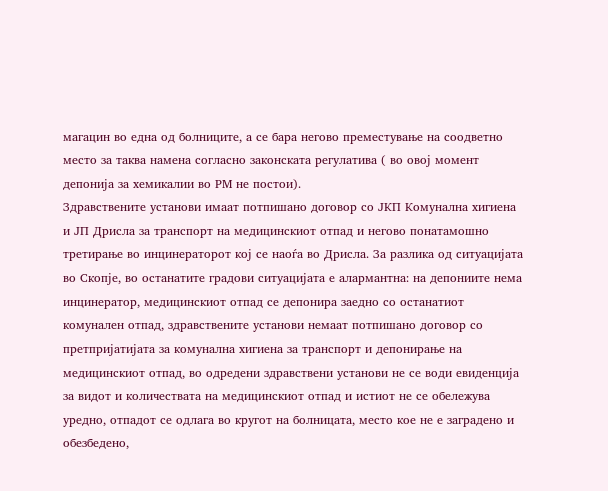магацин во една од болниците, а се бара негово преместување на соодветно место за таква намена согласно законската регулатива ( во овој момент депонија за хемикалии во РМ не постои).
Здравствените установи имаат потпишано договор со ЈКП Комунална хигиена и ЈП Дрисла за транспорт на медицинскиот отпад и негово понатамошно третирање во инцинераторот кој се наоѓа во Дрисла. За разлика од ситуацијата во Скопје, во останатите градови ситуацијата е алармантна: на депониите нема инцинератор, медицинскиот отпад се депонира заедно со останатиот комунален отпад, здравствените установи немаат потпишано договор со претпријатијата за комунална хигиена за транспорт и депонирање на медицинскиот отпад, во одредени здравствени установи не се води евиденција за видот и количествата на медицинскиот отпад и истиот не се обележува уредно, отпадот се одлага во кругот на болницата, место кое не е заградено и обезбедено,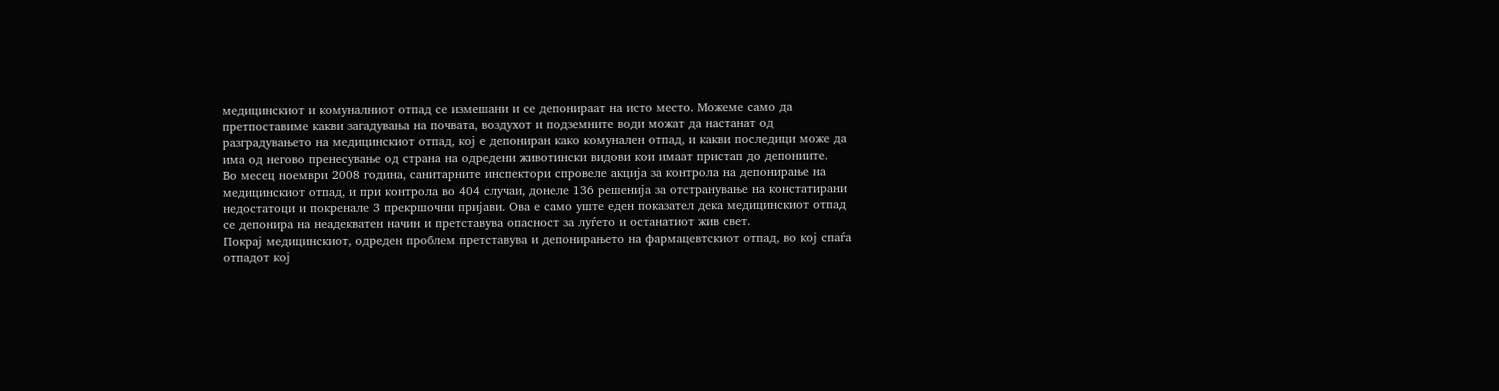медицинскиот и комуналниот отпад се измешани и се депонираат на исто место. Можеме само да претпоставиме какви загадувања на почвата, воздухот и подземните води можат да настанат од разградувањето на медицинскиот отпад, кој е депониран како комунален отпад, и какви последици може да има од негово пренесување од страна на одредени животински видови кои имаат пристап до депониите.
Во месец ноември 2008 година, санитарните инспектори спровеле акција за контрола на депонирање на медицинскиот отпад, и при контрола во 404 случаи, донеле 136 решенија за отстранување на констатирани недостатоци и покренале 3 прекршочни пријави. Ова е само уште еден показател дека медицинскиот отпад се депонира на неадекватен начин и претставува опасност за луѓето и останатиот жив свет.
Покрај медицинскиот, одреден проблем претставува и депонирањето на фармацевтскиот отпад, во кој спаѓа отпадот кој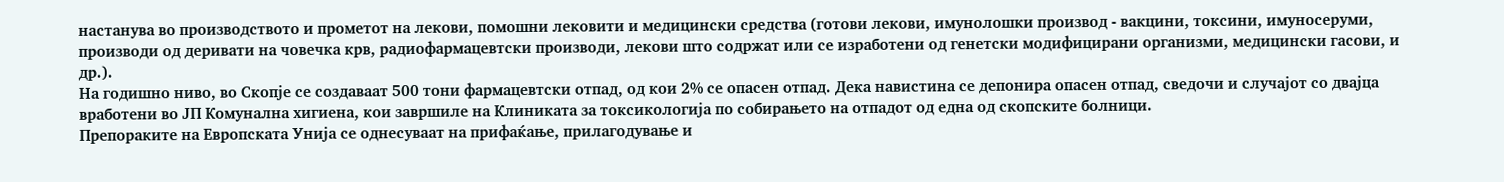настанува во производството и прометот на лекови, помошни лековити и медицински средства (готови лекови, имунолошки производ - вакцини, токсини, имуносеруми, производи од деривати на човечка крв, радиофармацевтски производи, лекови што содржат или се изработени од генетски модифицирани организми, медицински гасови, и др.).
На годишно ниво, во Скопје се создаваат 500 тони фармацевтски отпад, од кои 2% се опасен отпад. Дека навистина се депонира опасен отпад, сведочи и случајот со двајца вработени во ЈП Комунална хигиена, кои завршиле на Клиниката за токсикологија по собирањето на отпадот од една од скопските болници.
Препораките на Европската Унија се однесуваат на прифаќање, прилагодување и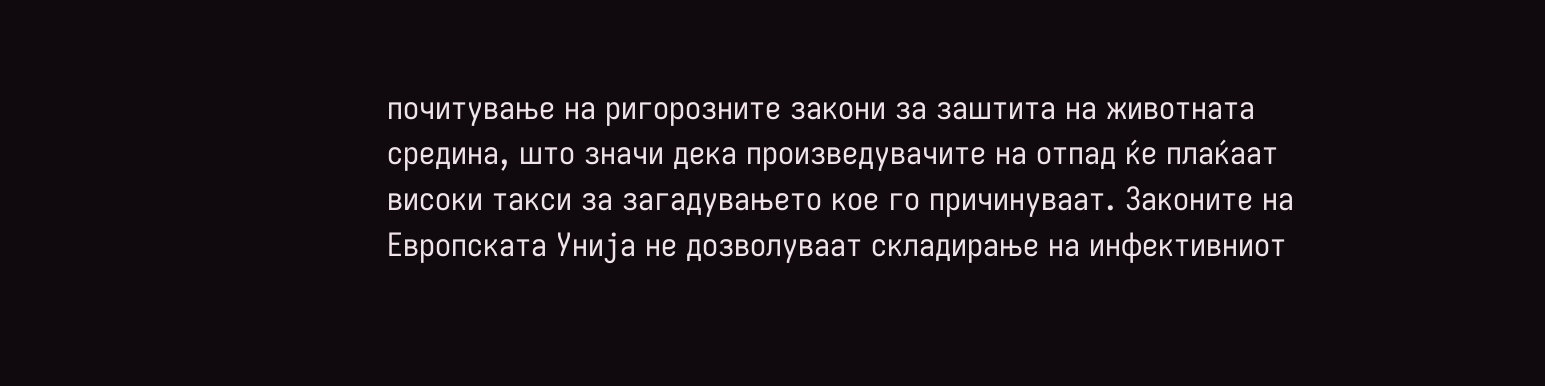почитување на ригорозните закони за заштита на животната средина, што значи дека произведувачите на отпад ќе плаќаат високи такси за загадувањето кое го причинуваат. Законите на Европската Унија не дозволуваат складирање на инфективниот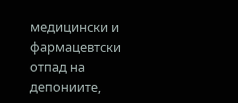медицински и фармацевтски отпад на депониите,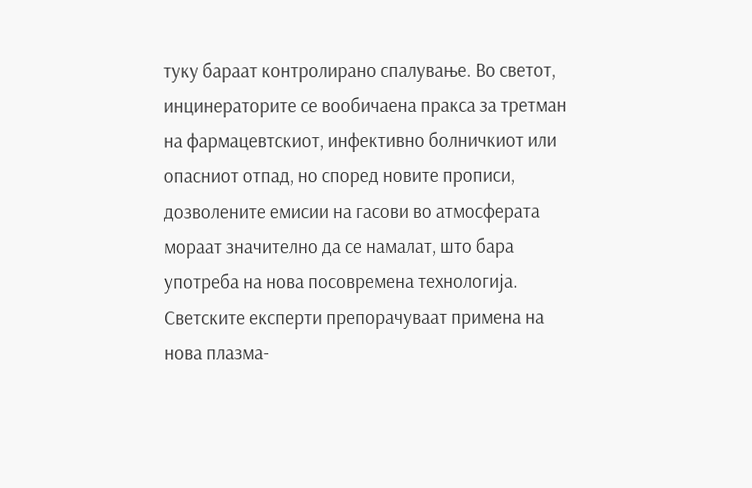туку бараат контролирано спалување. Во светот, инцинераторите се вообичаена пракса за третман на фармацевтскиот, инфективно болничкиот или опасниот отпад, но според новите прописи, дозволените емисии на гасови во атмосферата мораат значително да се намалат, што бара употреба на нова посовремена технологија.
Светските експерти препорачуваат примена на нова плазма-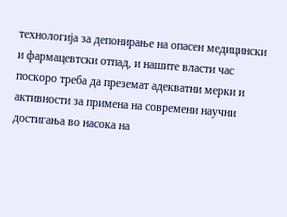технологија за депонирање на опасен медицински и фармацевтски отпад, и нашите власти час поскоро треба да преземат адекватни мерки и активности за примена на современи научни достигања во насока на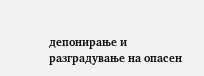депонирање и разградување на опасен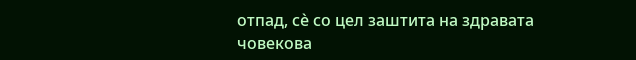отпад, сè со цел заштита на здравата човекова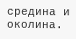средина и околина.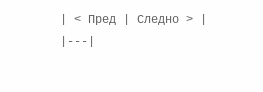| < Пред | Следно > |
|---|